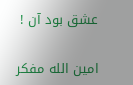عشق بود آن !

امین الله مفکر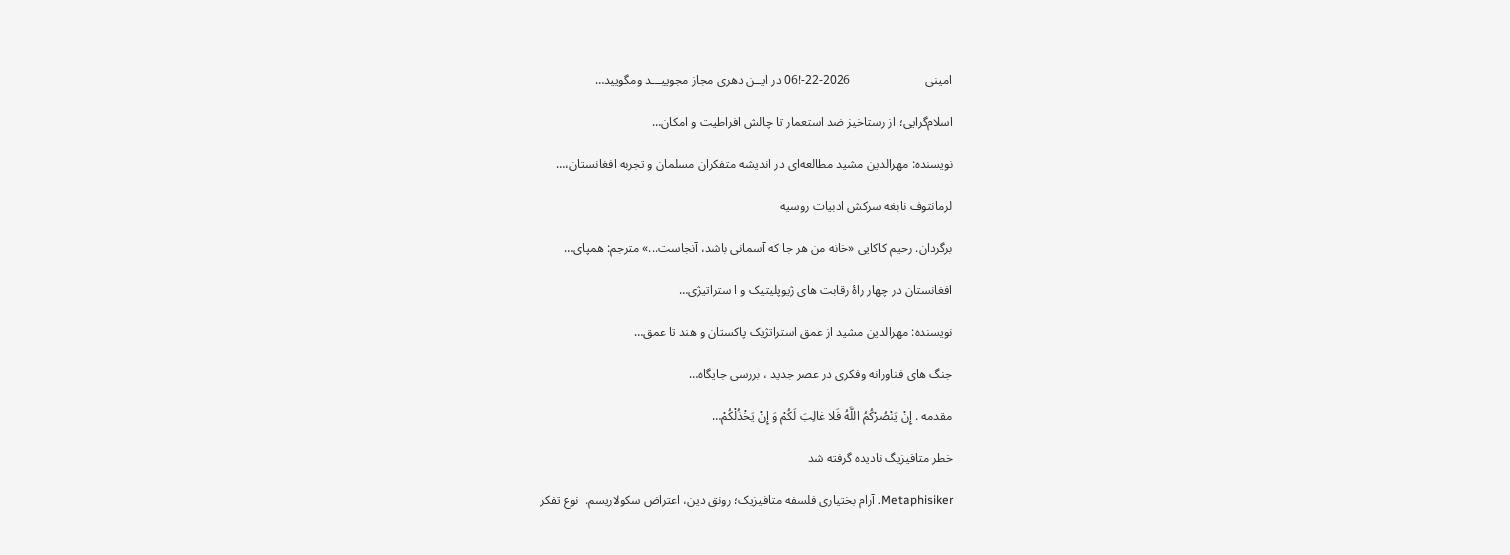امینی                        2026-22-!06 در ایــن دهری مجاز مجوییـــد ومگویید…

اسلام‌گرایی؛ از رستاخیز ضد استعمار تا چالش افراطیت و امکان…

نویسنده: مهرالدین مشید مطالعه‌ای در اندیشه متفکران مسلمان و تجربه افغانستان،…

لرمانتوف نابغه سرکش ادبیات روسیه

برگردان. رحیم کاکایی «خانه من هر جا که آسمانی باشد، آنجاست...» مترجم: همپای…

افغانستان در چهار راۀ رقابت های ژیوپلیتیک و ا ستراتیژی…

نویسنده: مهرالدین مشید از عمق استراتژیک پاکستان و هند تا عمق…

جنگ های فناورانه وفکری در عصر جدید ، بررسی جایگاه…

مقدمه . إِنْ يَنْصُرْكُمُ اللَّهُ فَلا غالِبَ لَكُمْ وَ إِنْ يَخْذُلْكُمْ…

خطر متافیزیگ نادیده گرفته شد

Metaphisiker. آرام بختیاری فلسفه متافیزیک؛ رونق دین، اعتراض سکولاریسم.  نوع تفکر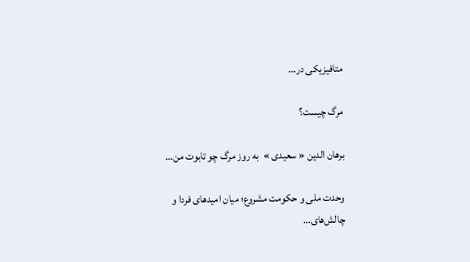متافیزیکی در…

مرگ چیست؟

برهان الدین « سعیدی »  به روز مرگ چو تابوت من…

وحدت ملی و حکومت مشروع؛ میان امیدهای فردا و چالش‌های…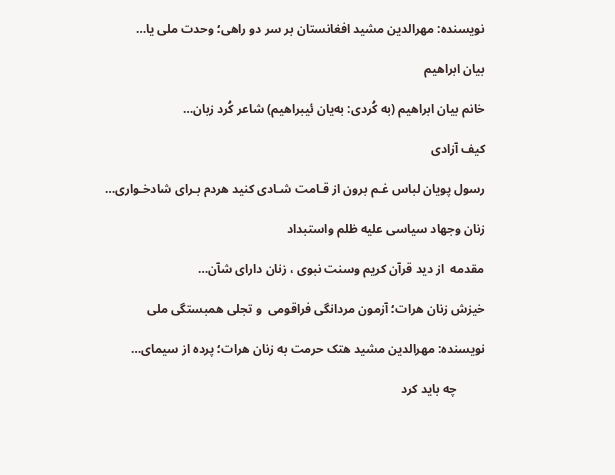نویسنده: مهرالدین مشید افغانستان بر سر دو راهی؛ وحدت ملی یا…

بیان ابراهیم

خانم بیان ابراهیم (به کُردی: بەیان ئیبراهیم) شاعر کُرد زبان…

کیف آزادی

رسول پویان لباس غـم برون از قـامت شـادی کنید هردم بـرای شادخـواری…

زنان وجهاد سیاسی علیه ظلم واستبداد

مقدمه  از دید قرآن کریم وسنت نبوی ، زنان دارای شآن…

خیزش زنان هرات؛ آزمون مردانگی فراقومی  و تجلی همبستگی ملی

نویسنده: مهرالدین مشید هتک حرمت به زنان هرات؛ پرده از سیمای…

         چه باید کرد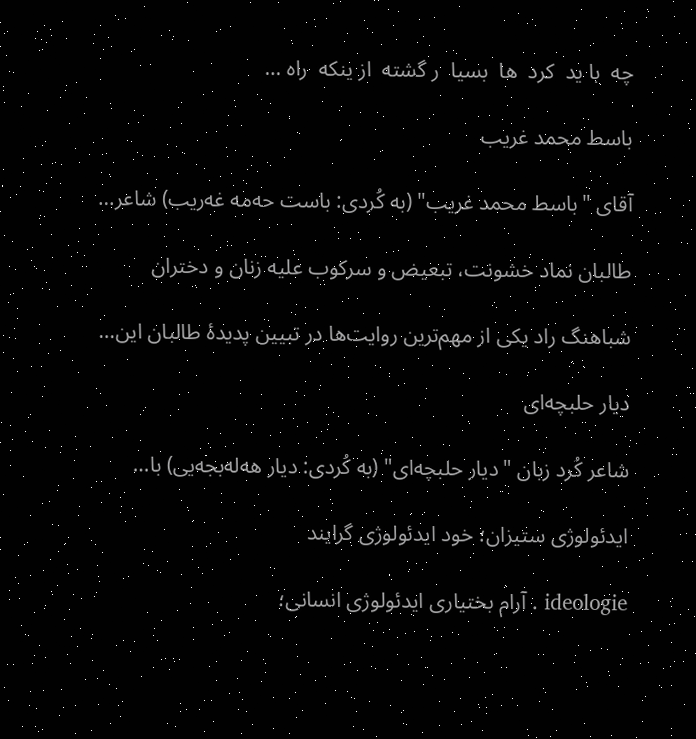چه  با ید  کرد  ها  بسیا  ر گشته  از ینکه  راه …

باسط محمد غریب

آقای "باسط محمد غریب" (به کُردی: باست حەمە غەریب) شاعر…

طالبان نماد خشونت، تبعیض و سرکوب علیه زنان و دختران

شباهنگ راد یکی از مهم‌ترین روایت‌ها در تبیین پدیدهٔ طالبان این…

دیار حلبچه‌ای

شاعر کُرد زبان "دیار حلبچه‌ای" (به کُردی: دیار هه‌له‌بجه‌یی) با…

ایدئولوژی ستیزان؛ خود ایدئولوژی گرایند

ideologie . آرام بختیاری ایدئولوژی انسانی؛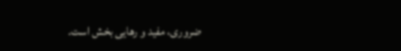ضروری، مفید و رهایی بخش است.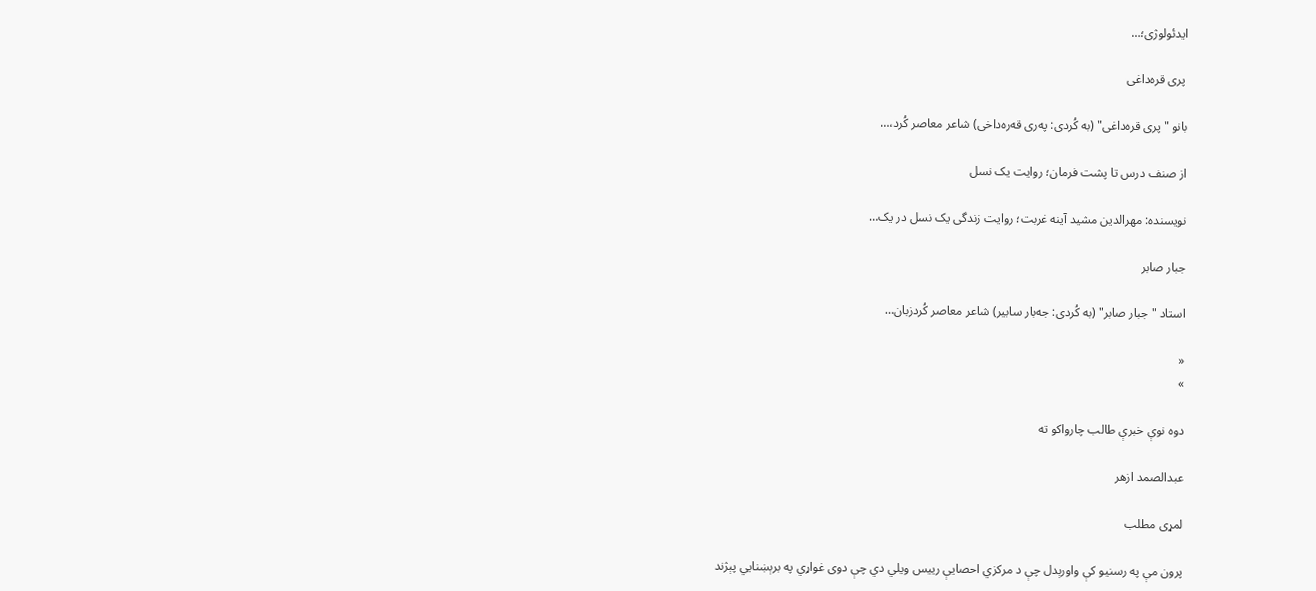ایدئولوژی؛…

 پری قره‌داغی

بانو "پری قره‌داغی" (به کُردی: پەری قەرەداخی) شاعر معاصر کُرد،…

از صنف درس تا پشت فرمان؛ روایت یک نسل

نویسنده: مهرالدین مشید آینه غربت؛ روایت زندگی یک نسل در یک…

جبار صابر

استاد "جبار صابر" (به کُردی: جەبار سابیر) شاعر معاصر کُردزبان…

«
»

دوه نوې خبرې طالب چارواکو ته

عبدالصمد ازهر

لمړی مطلب

پرون مې په رسنيو کې واورېدل چې د مرکزي احصايې رييس ويلي دي چې دوی غواړي په برېښنايي پېژند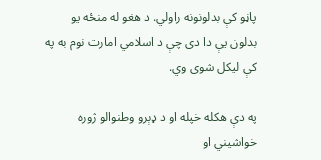پاڼو کې بدلونونه راولي. د هغو له منځه يو بدلون يې دا دی چې د اسلامي امارت نوم به په کې ليکل شوی وي.

په دې هکله خپله او د ډېرو وطنوالو ژوره خواشيني او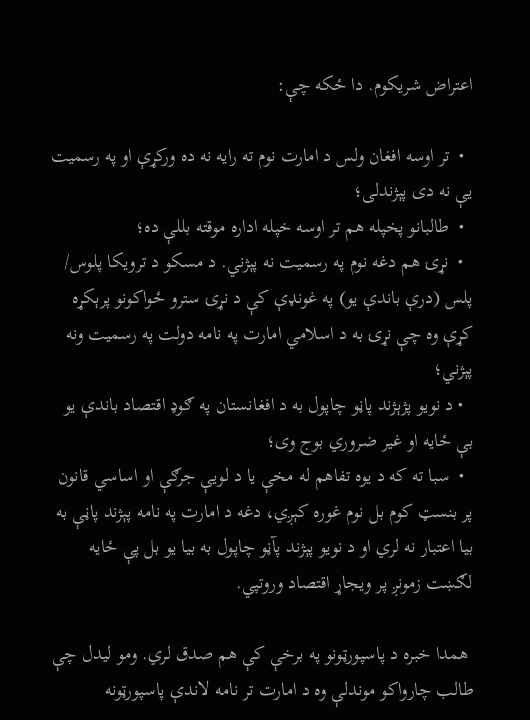اعتراض شريکوم. دا ځکه چې:

  •  تر اوسه افغان ولس د امارت نوم ته رايه نه ده ورکړې او په رسميت يې نه دی پېژندلی؛
  •  طالبانو پخپله هم تر اوسه خپله اداره موقته بللې ده؛
  •  نړۍ هم دغه نوم په رسميت نه پېژني. د مسکو د ترويکا پلوس/ پلس (درې باندې يو) په غونډې کې د نړۍ سترو ځواکونو پرېکړه کړې وه چې نړۍ به د اسلامي امارت په نامه دولت په رسميت ونه پېژني؛
  • د نويو پژېژند پاڼو چاپول به د افغانستان په ګوډ اقتصاد باندې يو بې ځايه او غیر ضروري بوج وی؛
  •  سبا ته که د يوه تفاهم له مخې يا د لويې جرګې او اساسي قانون پر بنسټ کوم بل نوم غوره کېږي، دغه د امارت په نامه پېژند پاڼې به بيا اعتبار نه لري او د نويو پېژند پآڼو چاپول به بيا يو بل پې ځايه لګښت زمونږ پر ويجاړ اقتصاد وروتپي.

 همدا خبره د پاسپورټونو په برخې کې هم صدق لري. ومو لیدل چې طالب چارواکو موندلې وه د امارت تر نامه لاندې پاسپورټونه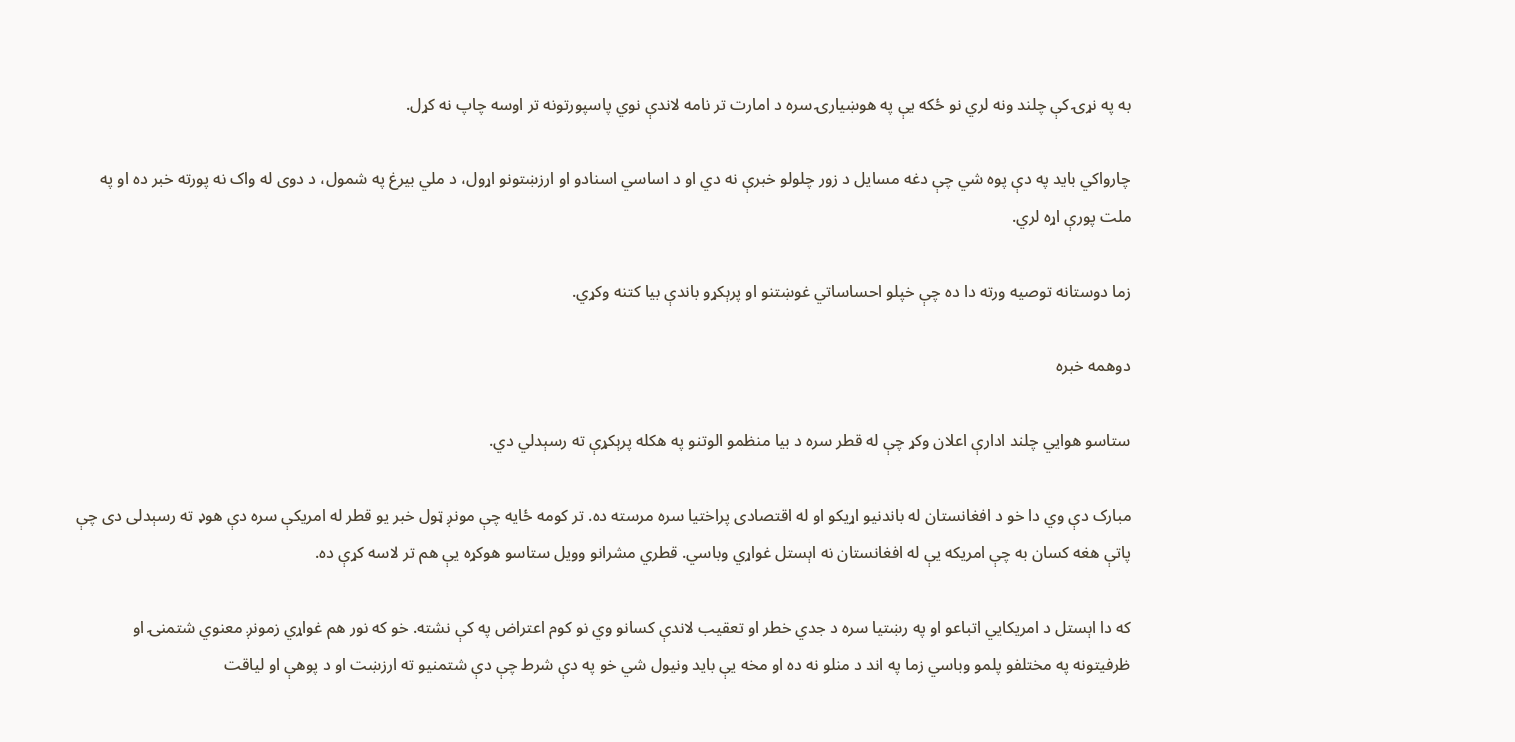به په نړۍ کې چلند ونه لري نو ځکه يې په هوښيارۍ سره د امارت تر نامه لاندې نوي پاسپورتونه تر اوسه چاپ نه کړل.

چارواکي بايد په دې پوه شي چې دغه مسايل د زور چلولو خبرې نه دي او د اساسي اسنادو او ارزښتونو اړول، د ملي بيرغ په شمول، د دوی له واک نه پورته خبر ده او په ملت پورې اړه لري.

زما دوستانه توصيه ورته دا ده چې خپلو احساساتي غوښتنو او پرېکړو باندې بيا کتنه وکړي.

دوهمه خبره

ستاسو هوايي چلند ادارې اعلان وکړ چې له قطر سره د بيا منظمو الوتنو په هکله پرېکړې ته رسېدلي دي.

مبارک دې وي دا خو د افغانستان له باندنيو اړيکو او له اقتصادی پراختیا سره مرسته ده. تر کومه ځايه چې مونږ ټول خبر يو قطر له امريکې سره دې هوډ ته رسېدلی دی چې پاتې هغه کسان به چې امريکه يې له افغانستان نه اېستل غواړي وباسي. قطري مشرانو وويل ستاسو هوکړه يې هم تر لاسه کړې ده.

که دا اېستل د امريکايي اتباعو او په رښتيا سره د جدي خطر او تعقيب لاندې کسانو وي نو کوم اعتراض په کې نشته. خو که نور هم غواړي زمونږ معنوي شتمنۍ او ظرفيتونه په مختلفو پلمو وباسي زما په اند د منلو نه ده او مخه يې بايد ونيول شي خو په دې شرط چې دې شتمنيو ته ارزښت او د پوهې او لياقت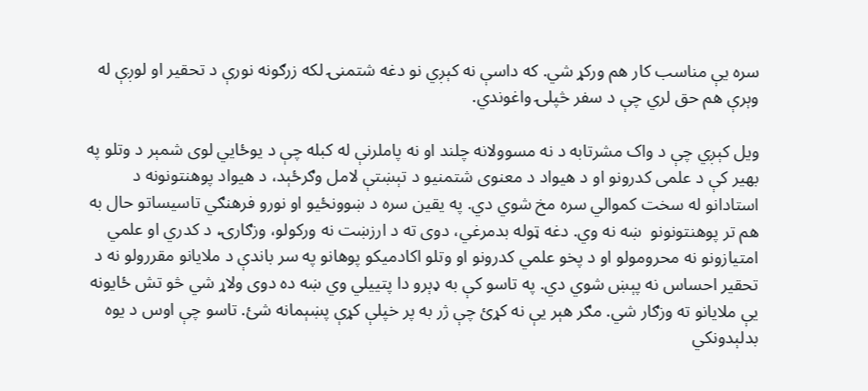سره يې مناسب کار هم ورکړ شي. که داسې نه کېږي نو دغه شتمنۍ لکه زرګونه نورې د تحقیر او لوږې له وېرې هم حق لري چې د سفر څپلۍ واغوندي.

ویل کېږي چې د واک مشرتابه د نه مسوولانه چلند او نه پاملرنې له کبله چې د يوځايي لوی شمېر د وتلو په بهير کې د علمی کدرونو او د هيواد د معنوی شتمنيو د تېښتې لامل وګرځېد، د هيواد پوهنتونونه د استادانو له سخت کموالي سره مخ شوي دي. په يقين سره د ښوونځيو او نورو فرهنګي تاسیساتو حال به هم تر پوهنتونونو  ښه نه وي. دغه ټوله بدمرغي، دوی ته د ارزښت نه ورکولو، وزګارۍ، د کدري او علمي امتيازونو نه محرومولو او د پخو علمي کدرونو او وتلو اکادميکو پوهانو په سر باندې د ملايانو مقررولو نه د تحقیر احساس نه پېښ شوي دي. په تاسو کې به ډېرو دا پتييلي وي ښه ده دوی ولاړ شي څو تش ځايونه يې ملايانو ته وزګار شي. مګر هېر يې نه کړئ چې ژر به پر خپلې کړې پښېمانه شئ. تاسو چې اوس د يوه بدلېدونکي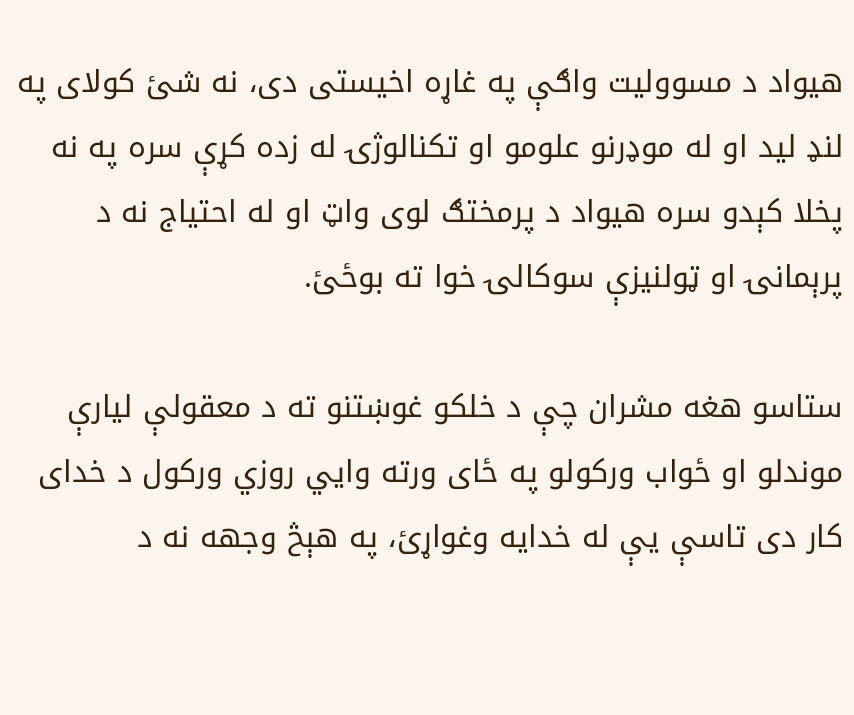هيواد د مسووليت واګې په غاړه اخيستی دی، نه شئ کولای په لنډ ليد او له موډرنو علومو او تکنالوژۍ له زده کړې سره په نه پخلا کېدو سره هيواد د پرمختګ لوی واټ او له احتياج نه د پرېمانۍ او ټولنيزې سوکالۍ خوا ته بوځئ.

ستاسو هغه مشران چې د خلکو غوښتنو ته د معقولې ليارې موندلو او ځواب ورکولو په ځای ورته وايي روزي ورکول د خدای کار دی تاسې يې له خدايه وغواړئ، په هېڅ وجهه نه د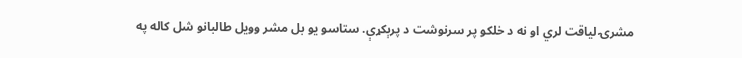مشرۍ لياقت لري او نه د خلکو پر سرنوشت د پرېکړې. ستاسو يو بل مشر وويل طالبانو شل کاله په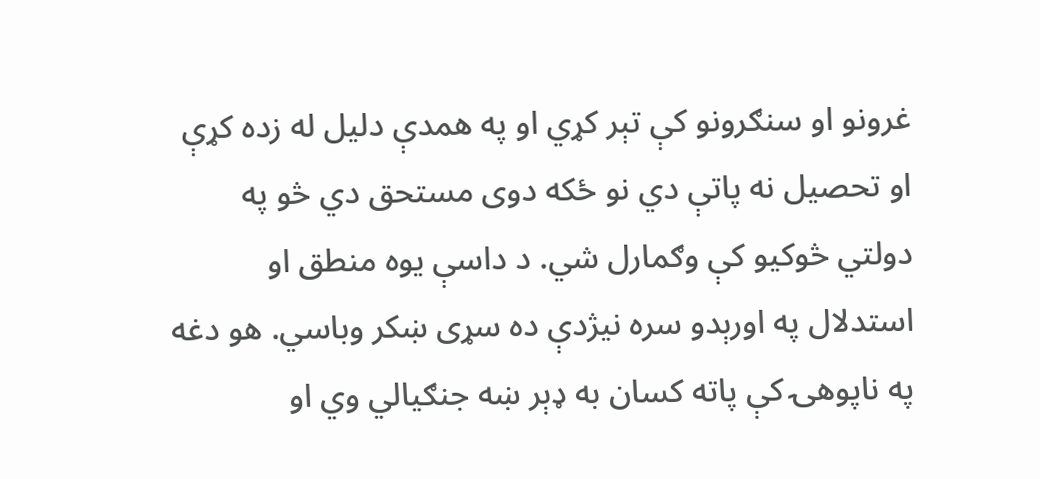غرونو او سنګرونو کې تېر کړي او په همدې دليل له زده کړې او تحصيل نه پاتې دي نو ځکه دوی مستحق دي څو په دولتي څوکيو کې وګمارل شي. د داسې يوه منطق او استدلال په اورېدو سره نيژدې ده سړی ښکر وباسي. هو دغه په ناپوهۍ کې پاته کسان به ډېر ښه جنګيالي وي او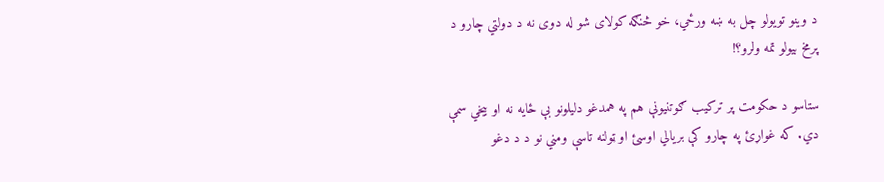د وينو تويولو چل به ښه ورځي، خو څنګه کولای شو له دوی نه د دولتي چارو د پرمخ بيولو تمه ولرو؟!

ستاسو د حکومت پر ترکيب ګوتنيونې هم په همدغو دليلونو بې ځایه نه او بيخي سمې دي. که غواړئ په چارو کې بريالي اوسئ او ټولنه تاسې ومني نو د د دغو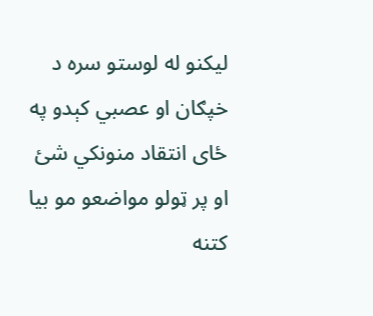ليکنو له لوستو سره د خپګان او عصبي کېدو په ځای انتقاد منونکي شئ او پر ټولو مواضعو مو بيا کتنه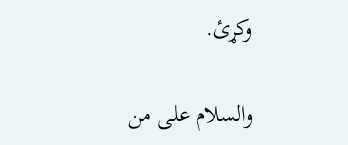وکړئ.

والسلام علی من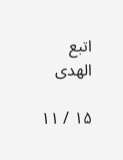اتبع الهدی

۱۵ / ۱۱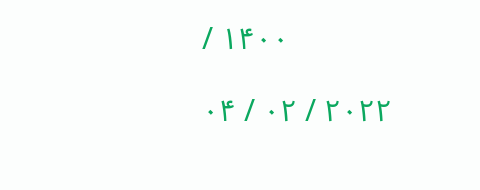/ ۱۴۰۰

۰۴ / ۰۲ / ۲۰۲۲